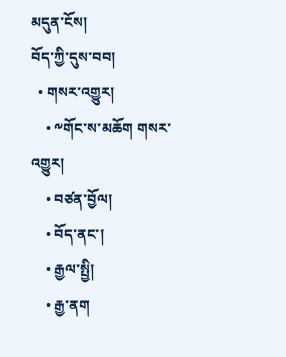མདུན་ངོས།
བོད་ཀྱི་དུས་བབ།
  • གསར་འགྱུར།
    • ༸གོང་ས་མཆོག གསར་འགྱུར།
    • བཙན་བྱོལ།
    • བོད་ནང་།
    • རྒྱལ་སྤྱི།
    • རྒྱ་ནག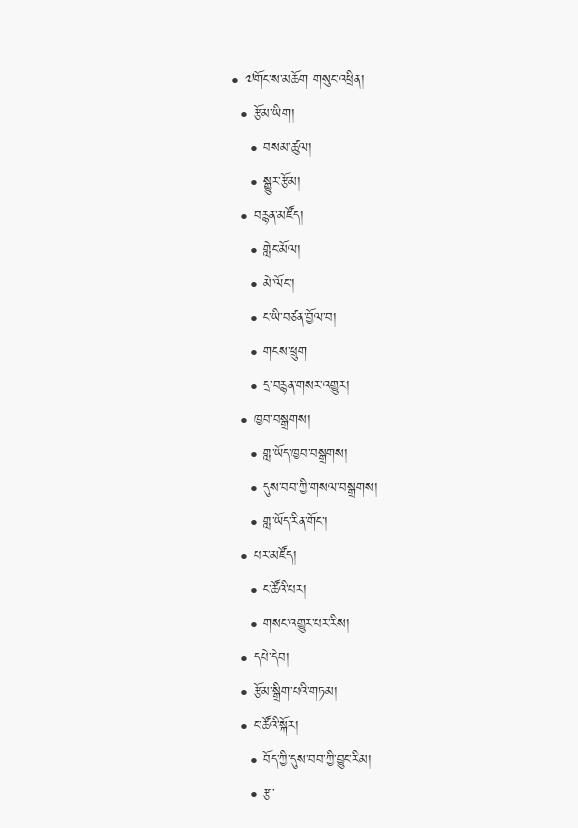• ༧གོང་ས་མཆོག གསུང་འཕྲིན།
  • རྩོམ་ཡིག།
    • བསམ་ཚུལ།
    • སྒྱུར་རྩོམ།
  • བརྙན་མཛོད།
    • གླེང་མོལ།
    • མེ་ལོང་།
    • ང་ཡི་བཙན་བྱོལ་བ།
    • གངས་ཕྲུག
    • དྲ་བརྙན་གསར་འགྱུར།
  • ཁྱབ་བསྒྲགས།
    • གླ་ཡོད་ཁྱབ་བསྒྲགས།
    • དུས་བབ་ཀྱི་གསལ་བསྒྲགས།
    • གླ་ཡོད་རིན་གོང་།
  • པར་མཛོད།
    • ང་ཚོའི་པར།
    • གསང་འགྱུར་པར་རིས།
  • དཔེ་དེབ།
  • རྩོམ་སྒྲིག་པའི་གཏམ།
  • ང་ཚོའི་སྐོར།
    • བོད་ཀྱི་དུས་བབ་ཀྱི་བྱུང་རིམ།
    • རྩ་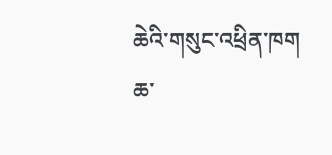ཆེའི་གསུང་འཕྲིན་ཁག
ཆ་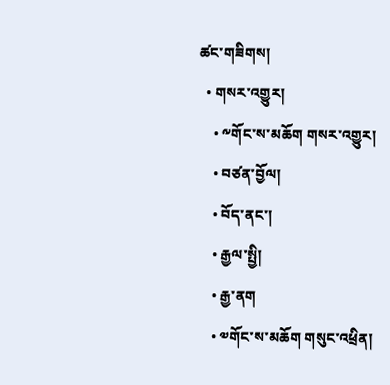ཚང་གཟིགས།
  • གསར་འགྱུར།
    • ༸གོང་ས་མཆོག གསར་འགྱུར།
    • བཙན་བྱོལ།
    • བོད་ནང་།
    • རྒྱལ་སྤྱི།
    • རྒྱ་ནག
    • ༧གོང་ས་མཆོག གསུང་འཕྲིན།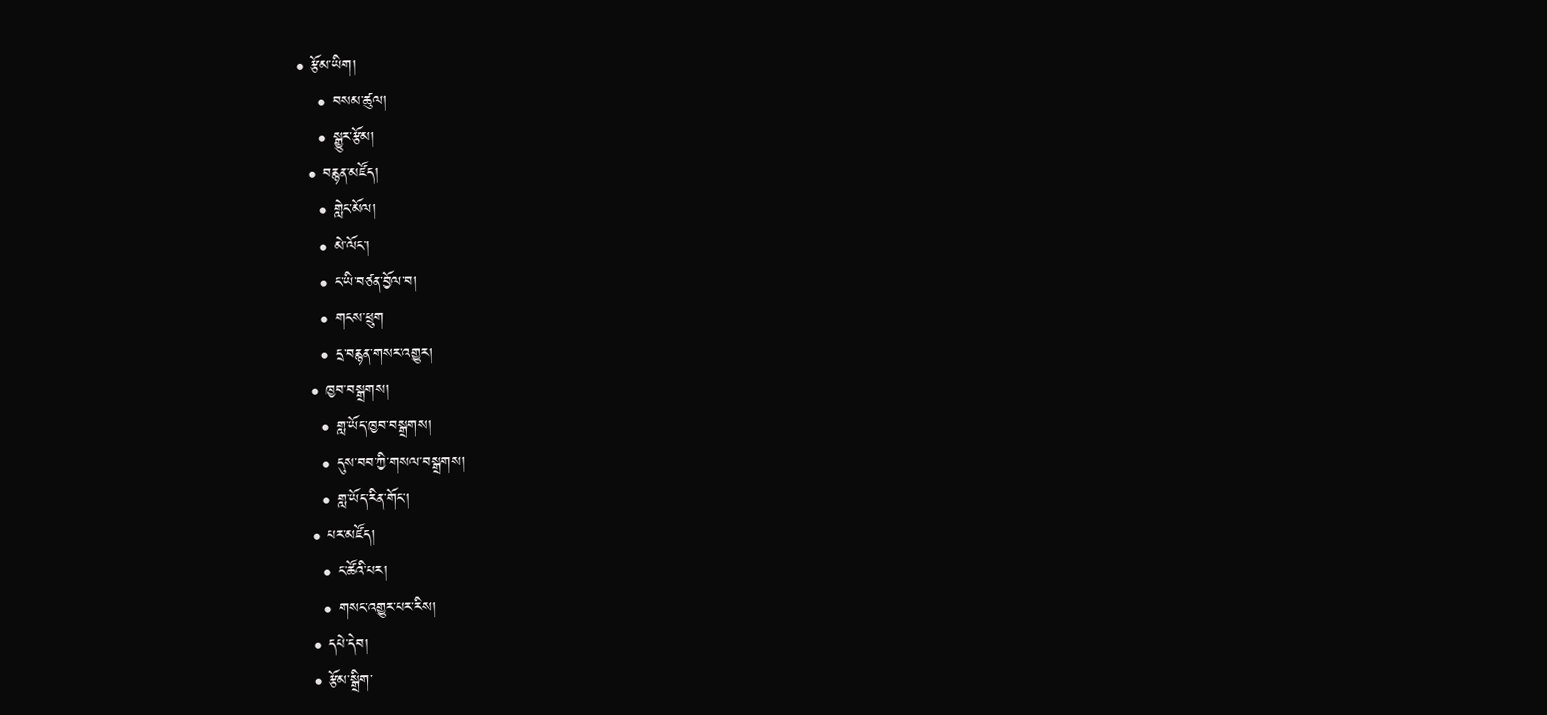• རྩོམ་ཡིག།
    • བསམ་ཚུལ།
    • སྒྱུར་རྩོམ།
  • བརྙན་མཛོད།
    • གླེང་མོལ།
    • མེ་ལོང་།
    • ང་ཡི་བཙན་བྱོལ་བ།
    • གངས་ཕྲུག
    • དྲ་བརྙན་གསར་འགྱུར།
  • ཁྱབ་བསྒྲགས།
    • གླ་ཡོད་ཁྱབ་བསྒྲགས།
    • དུས་བབ་ཀྱི་གསལ་བསྒྲགས།
    • གླ་ཡོད་རིན་གོང་།
  • པར་མཛོད།
    • ང་ཚོའི་པར།
    • གསང་འགྱུར་པར་རིས།
  • དཔེ་དེབ།
  • རྩོམ་སྒྲིག་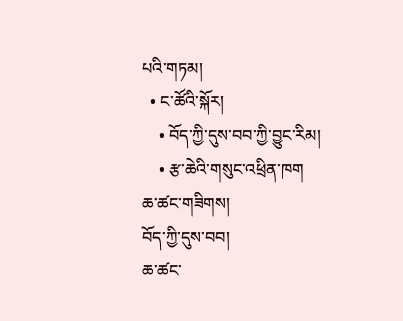པའི་གཏམ།
  • ང་ཚོའི་སྐོར།
    • བོད་ཀྱི་དུས་བབ་ཀྱི་བྱུང་རིམ།
    • རྩ་ཆེའི་གསུང་འཕྲིན་ཁག
ཆ་ཚང་གཟིགས།
བོད་ཀྱི་དུས་བབ།
ཆ་ཚང་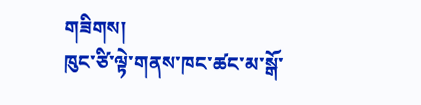གཟིགས།
ཁུང་ཙི་ལྟེ་གནས་ཁང་ཚང་མ་སྒོ་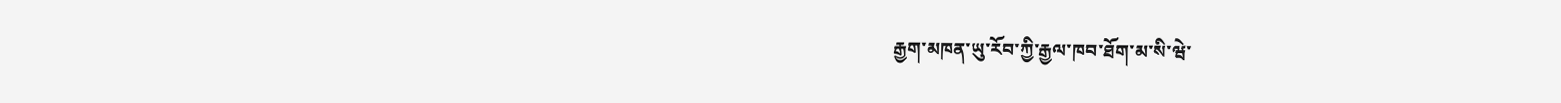རྒྱག་མཁན་ཡུ་རོབ་ཀྱི་རྒྱལ་ཁབ་ཐོག་མ་སི་ཝེ་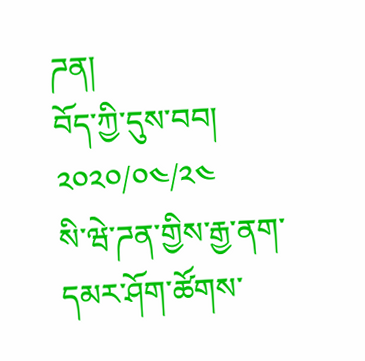ཌན།
བོད་ཀྱི་དུས་བབ།
༢༠༢༠/༠༤/༢༤
སི་ཝེ་ཌན་གྱིས་རྒྱ་ནག་དམར་ཤོག་ཚོགས་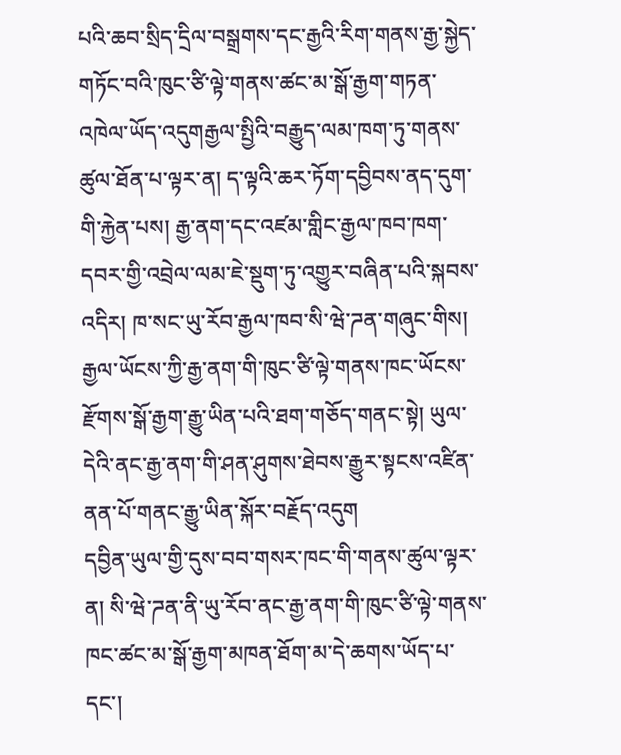པའི་ཆབ་སྲིད་དྲིལ་བསྒྲགས་དང་རྒྱའི་རིག་གནས་རྒྱ་སྐྱེད་གཏོང་བའི་ཁུང་ཙི་ལྟེ་གནས་ཚང་མ་སྒོ་རྒྱག་གཏན་འཁེལ་ཡོད་འདུགརྒྱལ་སྤྱིའི་བརྒྱུད་ལམ་ཁག་ཏུ་གནས་ཚུལ་ཐོན་པ་ལྟར་ན། ད་ལྟའི་ཆར་ཏོག་དབྱིབས་ནད་དུག་གི་རྐྱེན་པས། རྒྱ་ནག་དང་འཛམ་གླིང་རྒྱལ་ཁབ་ཁག་དབར་གྱི་འབྲེལ་ལམ་ཇེ་སྡུག་ཏུ་འགྱུར་བཞིན་པའི་སྐབས་འདིར། ཁ་སང་ཡུ་རོབ་རྒྱལ་ཁབ་སི་ཝེ་ཌན་གཞུང་གིས། རྒྱལ་ཡོངས་ཀྱི་རྒྱ་ནག་གི་ཁུང་ཙི་ལྟེ་གནས་ཁང་ཡོངས་རྫོགས་སྒོ་རྒྱག་རྒྱུ་ཡིན་པའི་ཐག་གཅོད་གནང་སྟེ། ཡུལ་དེའི་ནང་རྒྱ་ནག་གི་ཤན་ཤུགས་ཐེབས་རྒྱུར་སྟངས་འཛིན་ནན་པོ་གནང་རྒྱུ་ཡིན་སྐོར་བརྗོད་འདུག
དབྱིན་ཡུལ་གྱི་དུས་བབ་གསར་ཁང་གི་གནས་ཚུལ་ལྟར་ན། སི་ཝེ་ཌན་ནི་ཡུ་རོབ་ནང་རྒྱ་ནག་གི་ཁུང་ཙི་ལྟེ་གནས་ཁང་ཚང་མ་སྒོ་རྒྱག་མཁན་ཐོག་མ་དེ་ཆགས་ཡོད་པ་དང་།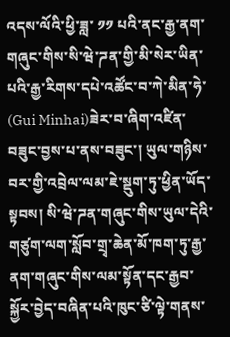འདས་ལོའི་ཕྱི་ཟླ་ ༡༡ པའི་ནང་རྒྱ་ནག་གཞུང་གིས་སི་ཝེ་ཌན་གྱི་མི་སེར་ཡིན་པའི་རྒྱ་རིགས་དཔེ་འཚོང་བ་ཀེ་མིན་ཧེ་ (Gui Minhai)ཟེར་བ་ཞིག་འཛིན་བཟུང་བྱས་པ་ནས་བཟུང་། ཡུལ་གཉིས་བར་གྱི་འབྲེལ་ལམ་ཇེ་སྡུག་ཏུ་ཕྱིན་ཡོད་སྟབས། སི་ཝེ་ཌན་གཞུང་གིས་ཡུལ་དེའི་གཙུག་ལག་སློབ་གྲྭ་ཆེན་མོ་ཁག་ཏུ་རྒྱ་ནག་གཞུང་གིས་ལམ་སྟོན་དང་རྒྱབ་སྐྱོར་བྱེད་བཞིན་པའི་ཁུང་ཙི་ལྟེ་གནས་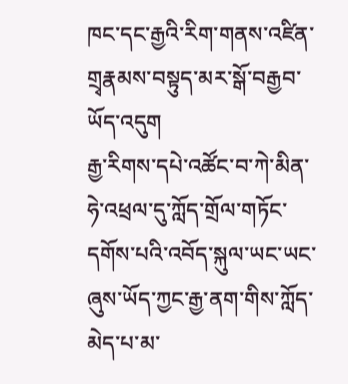ཁང་དང་རྒྱའི་རིག་གནས་འཛིན་གྲྭརྣམས་བསྟུད་མར་སྒོ་བརྒྱབ་ཡོད་འདུག
རྒྱ་རིགས་དཔེ་འཚོང་བ་ཀེ་མིན་ཧེ་འཕྲལ་དུ་ཀློད་གྲོལ་གཏོང་དགོས་པའི་འབོད་སྐུལ་ཡང་ཡང་ཞུས་ཡོད་ཀྱང་རྒྱ་ནག་གིས་ཀློད་མེད་པ་མ་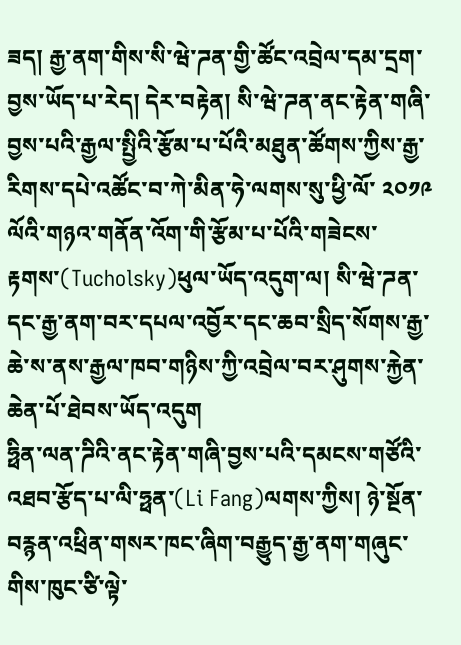ཟད། རྒྱ་ནག་གིས་སི་ཝེ་ཌན་གྱི་ཚོང་འབྲེལ་དམ་དྲག་བྱས་ཡོད་པ་རེད། དེར་བརྟེན། སི་ཝེ་ཌན་ནང་རྟེན་གཞི་བྱས་པའི་རྒྱལ་སྤྱིའི་རྩོམ་པ་པོའི་མཐུན་ཚོགས་ཀྱིས་རྒྱ་རིགས་དཔེ་འཚོང་བ་ཀེ་མིན་ཧེ་ལགས་སུ་ཕྱི་ལོ་ ༢༠༡༩ ལོའི་གཉའ་གནོན་འོག་གི་རྩོམ་པ་པོའི་གཟེངས་རྟགས་(Tucholsky)ཕུལ་ཡོད་འདུག་ལ། སི་ཝེ་ཌན་དང་རྒྱ་ནག་བར་དཔལ་འབྱོར་དང་ཆབ་སྲིད་སོགས་རྒྱ་ཆེ་ས་ནས་རྒྱལ་ཁབ་གཉིས་ཀྱི་འབྲེལ་བར་ཤུགས་རྐྱེན་ཆེན་པོ་ཐེབས་ཡོད་འདུག
ཧྥིན་ལན་ཌིའི་ནང་རྟེན་གཞི་བྱས་པའི་དམངས་གཙོའི་འཐབ་རྩོད་པ་ལི་ཧྥན་(Li Fang)ལགས་ཀྱིས། ཉེ་སྔོན་བརྙན་འཕྲིན་གསར་ཁང་ཞིག་བརྒྱུད་རྒྱ་ནག་གཞུང་གིས་ཁུང་ཙི་ལྟེ་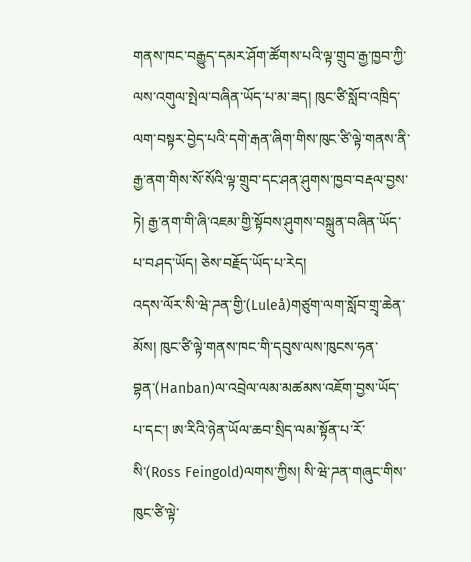གནས་ཁང་བརྒྱུད་དམར་ཤོག་ཚོགས་པའི་ལྟ་གྲུབ་རྒྱ་ཁྱབ་ཀྱི་ལས་འགུལ་སྤེལ་བཞིན་ཡོད་པ་མ་ཟད། ཁུང་ཙི་སློབ་འཁྲིད་ལག་བསྟར་བྱེད་པའི་དགེ་རྒན་ཞིག་གིས་ཁུང་ཙི་ལྟེ་གནས་ནི་རྒྱ་ནག་གིས་སོ་སོའི་ལྟ་གྲུབ་དང་ཤན་ཤུགས་ཁྱབ་བརྡལ་བྱས་ཏེ། རྒྱ་ནག་གི་ཞི་འཇམ་གྱི་སྟོབས་ཤུགས་བསྐྲུན་བཞིན་ཡོད་པ་བཤད་ཡོད། ཅེས་བརྗོད་ཡོད་པ་རེད།
འདས་ལོར་སི་ཝེ་ཌན་གྱི་(Luleå)གཙུག་ལག་སློབ་གྲྭ་ཆེན་མོས། ཁུང་ཙི་ལྟེ་གནས་ཁང་གི་དབུས་ལས་ཁུངས་ཧན་བྷན་(Hanban)ལ་འབྲེལ་ལམ་མཚམས་འཇོག་བྱས་ཡོད་པ་དང་། ཨ་རིའི་ཉེན་ཡོལ་ཆབ་སྲིད་ལམ་སྟོན་པ་རོ་སི་(Ross Feingold)ལགས་ཀྱིས། སི་ཝེ་ཌན་གཞུང་གིས་ཁུང་ཙི་ལྟེ་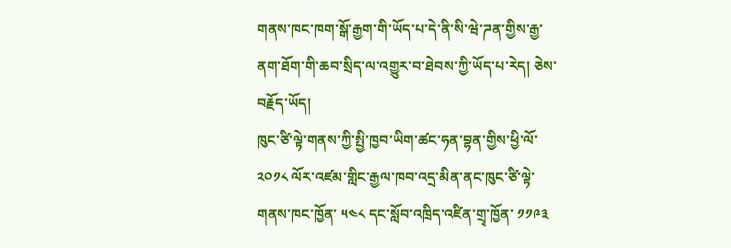གནས་ཁང་ཁག་སྒོ་རྒྱག་གི་ཡོད་པ་དེ་ནི་སི་ཝེ་ཌན་གྱིས་རྒྱ་ནག་ཐོག་གི་ཆབ་སྲིད་ལ་འགྱུར་བ་ཐེབས་ཀྱི་ཡོད་པ་རེད། ཅེས་བརྗོད་ཡོད།
ཁུང་ཙི་ལྟེ་གནས་ཀྱི་སྤྱི་ཁྱབ་ཡིག་ཚང་ཧན་བྷན་གྱིས་ཕྱི་ལོ་ ༢༠༡༨ ལོར་འཛམ་གླིང་རྒྱལ་ཁབ་འདྲ་མིན་ནང་ཁུང་ཙི་ལྟེ་གནས་ཁང་ཁྱོན་ ༥༤༨ དང་སློབ་འཁྲིད་འཛིན་གྲྭ་ཁྱོན་ ༡༡༩༣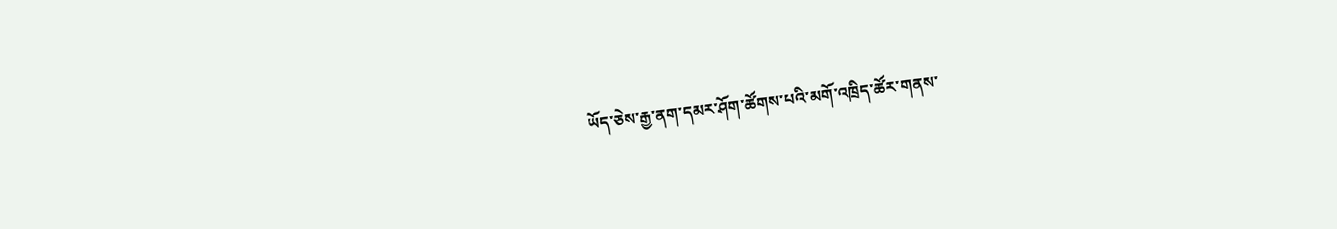ཡོད་ཅེས་རྒྱ་ནག་དམར་ཤོག་ཚོགས་པའི་མགོ་འཁྲིད་ཚོར་གནས་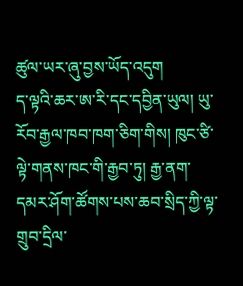ཚུལ་ཡར་ཞུ་བྱས་ཡོད་འདུག
ད་ལྟའི་ཆར་ཨ་རི་དང་དབྱིན་ཡུལ། ཡུ་རོབ་རྒྱལ་ཁབ་ཁག་ཅིག་གིས། ཁུང་ཙི་ལྟེ་གནས་ཁང་གི་རྒྱབ་ཏུ། རྒྱ་ནག་དམར་ཤོག་ཚོགས་པས་ཆབ་སྲིད་ཀྱི་ལྟ་གྲུབ་དྲིལ་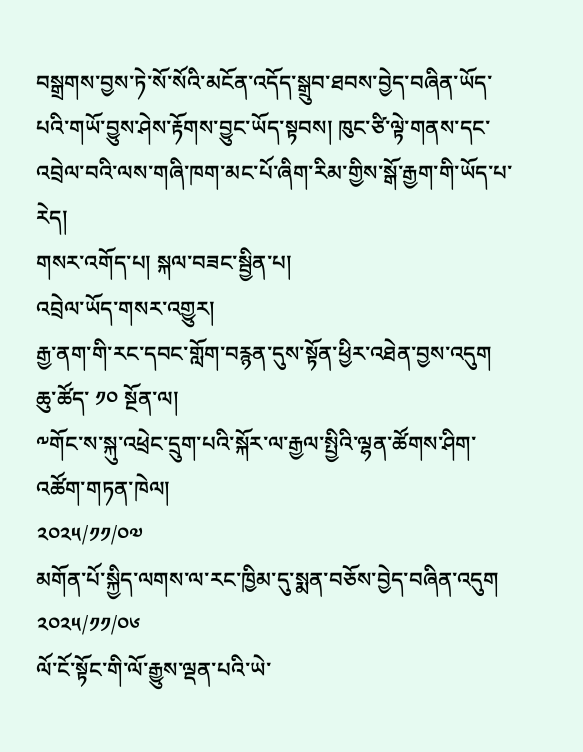བསྒྲགས་བྱས་ཏེ་སོ་སོའི་མངོན་འདོད་སྒྲུབ་ཐབས་བྱེད་བཞིན་ཡོད་པའི་གཡོ་བྱུས་ཤེས་རྟོགས་བྱུང་ཡོད་སྟབས། ཁུང་ཙི་ལྟེ་གནས་དང་འབྲེལ་བའི་ལས་གཞི་ཁག་མང་པོ་ཞིག་རིམ་གྱིས་སྒོ་རྒྱག་གི་ཡོད་པ་རེད།
གསར་འགོད་པ། སྐལ་བཟང་སྦྱིན་པ།
འབྲེལ་ཡོད་གསར་འགྱུར།
རྒྱ་ནག་གི་རང་དབང་གློག་བརྙན་དུས་སྟོན་ཕྱིར་འཐེན་བྱས་འདུག
ཆུ་ཚོད་ ༡༠ སྔོན་ལ།
༸གོང་ས་སྐུ་འཕྲེང་དྲུག་པའི་སྐོར་ལ་རྒྱལ་སྤྱིའི་ལྷན་ཚོགས་ཤིག་འཚོག་གཏན་ཁེལ།
༢༠༢༥/༡༡/༠༧
མགོན་པོ་སྐྱིད་ལགས་ལ་རང་ཁྱིམ་དུ་སྨན་བཅོས་བྱེད་བཞིན་འདུག
༢༠༢༥/༡༡/༠༦
ལོ་ངོ་སྟོང་གི་ལོ་རྒྱུས་ལྡན་པའི་ཡེ་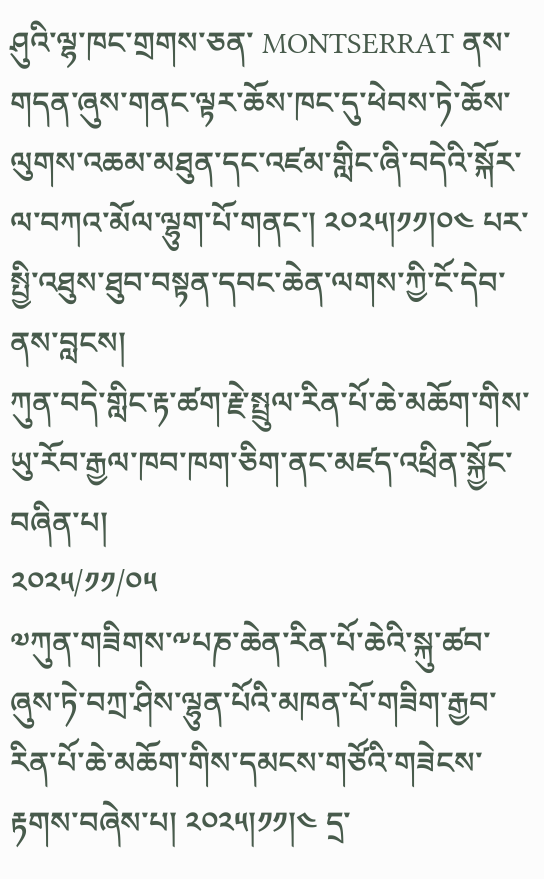ཤུའི་ལྷ་ཁང་གྲགས་ཅན་ MONTSERRAT ནས་གདན་ཞུས་གནང་ལྟར་ཆོས་ཁང་དུ་ཕེབས་ཏེ་ཆོས་ལུགས་འཆམ་མཐུན་དང་འཛམ་གླིང་ཞི་བདེའི་སྐོར་ལ་བཀའ་མོལ་ལྷུག་པོ་གནང་། ༢༠༢༥།༡༡།༠༤ པར་སྤྱི་འཐུས་ཐུབ་བསྟན་དབང་ཆེན་ལགས་ཀྱི་ངོ་དེབ་ནས་བླངས།
ཀུན་བདེ་གླིང་རྟ་ཚག་རྗེ་སྤྲུལ་རིན་པོ་ཆེ་མཆོག་གིས་ཡུ་རོབ་རྒྱལ་ཁབ་ཁག་ཅིག་ནང་མཛད་འཕྲིན་སྐྱོང་བཞིན་པ།
༢༠༢༥/༡༡/༠༥
༧ཀུན་གཟིགས་༸པཎ་ཆེན་རིན་པོ་ཆེའི་སྐུ་ཚབ་ཞུས་ཏེ་བཀྲ་ཤིས་ལྷུན་པོའི་མཁན་པོ་གཟིག་རྒྱབ་རིན་པོ་ཆེ་མཆོག་གིས་དམངས་གཙོའི་གཟེངས་རྟགས་བཞེས་པ། ༢༠༢༥།༡༡།༤ དྲ་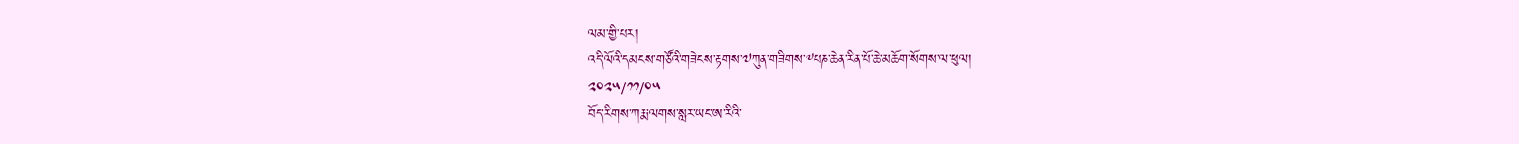ལམ་གྱི་པར།
འདི་ལོའི་དམངས་གཙོའི་གཟེངས་རྟགས་༧ཀུན་གཟིགས་༸པཎ་ཆེན་རིན་པོ་ཆེ་མཆོག་སོགས་ལ་ཕུལ།
༢༠༢༥/༡༡/༠༥
བོད་རིགས་ཀརྨ་ལགས་སླར་ཡང་ཨ་རིའི་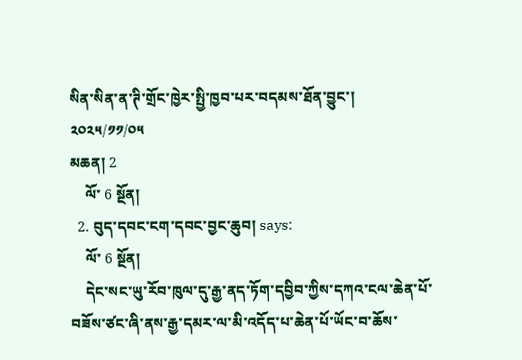སིན་སིན་ན་ཊི་གྲོང་ཁྱེར་སྤྱི་ཁྱབ་པར་བདམས་ཐོན་བྱུང་།
༢༠༢༥/༡༡/༠༥
མཆན། 2
    ལོ་ 6 སྔོན།
  2. བུད་དབང་ངག་དབང་བྱང་ཆུབ། says:
    ལོ་ 6 སྔོན།
    དེང་སང་ཡུ་རོབ་ཁུལ་དུ་རྒྱ་ནད་ཏོག་དབྱིབ་ཀྱིས་དཀའ་ངལ་ཆེན་པོ་བཟོས་ཙང་ཞི་ནས་རྒྱ་དམར་ལ་མི་འདོད་པ་ཆེན་པོ་ཡོང་བ་ཆོས་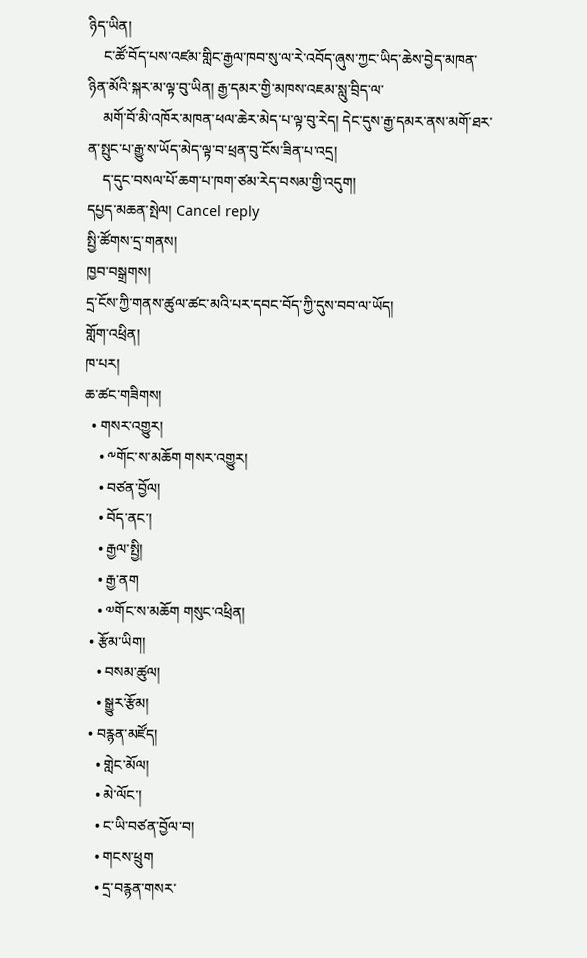ཉིད་ཡིན།
    ང་ཚོ་བོད་པས་འཛམ་གླིང་རྒྱལ་ཁབ་སུ་ལ་རེ་འབོད་ཞུས་ཀྱང་ཡིད་ཆེས་བྱེད་མཁན་ཉིན་མོའི་སྐར་མ་ལྟ་བུ་ཡིན། རྒྱ་དམར་གྱི་མཁས་འཇམ་སླུ་བྲིད་ལ་
    མགོ་བོ་མི་འཁོར་མཁན་ཕལ་ཆེར་མེད་པ་ལྟ་བུ་རེད། དེང་དུས་རྒྱ་དམར་ནས་མགོ་ཐར་ན་སྤུང་པ་རྒྱུ་ས་ཡོད་མེད་ལྟ་བ་ཕྲན་བུ་ངོས་ཟིན་པ་འདྲ།
    ད་དུང་བསལ་པོ་ཆག་པ་ཁག་ཙམ་རེད་བསམ་གྱི་འདུག།
དཔྱད་མཆན་སྤེལ། Cancel reply
སྤྱི་ཚོགས་དྲ་གནས།
ཁྱབ་བསྒྲགས།
དྲ་ངོས་ཀྱི་གནས་ཚུལ་ཚང་མའི་པར་དབང་བོད་ཀྱི་དུས་བབ་ལ་ཡོད།
གློག་འཕྲིན།
ཁ་པར།
ཆ་ཚང་གཟིགས།
  • གསར་འགྱུར།
    • ༸གོང་ས་མཆོག གསར་འགྱུར།
    • བཙན་བྱོལ།
    • བོད་ནང་།
    • རྒྱལ་སྤྱི།
    • རྒྱ་ནག
    • ༧གོང་ས་མཆོག གསུང་འཕྲིན།
  • རྩོམ་ཡིག།
    • བསམ་ཚུལ།
    • སྒྱུར་རྩོམ།
  • བརྙན་མཛོད།
    • གླེང་མོལ།
    • མེ་ལོང་།
    • ང་ཡི་བཙན་བྱོལ་བ།
    • གངས་ཕྲུག
    • དྲ་བརྙན་གསར་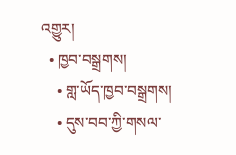འགྱུར།
  • ཁྱབ་བསྒྲགས།
    • གླ་ཡོད་ཁྱབ་བསྒྲགས།
    • དུས་བབ་ཀྱི་གསལ་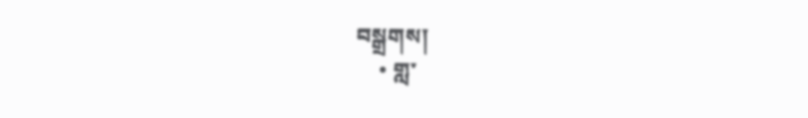བསྒྲགས།
    • གླ་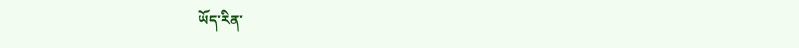ཡོད་རིན་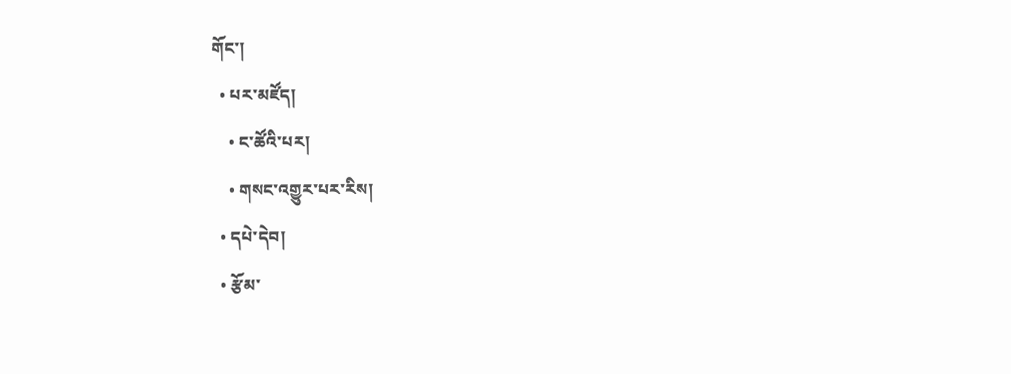གོང་།
  • པར་མཛོད།
    • ང་ཚོའི་པར།
    • གསང་འགྱུར་པར་རིས།
  • དཔེ་དེབ།
  • རྩོམ་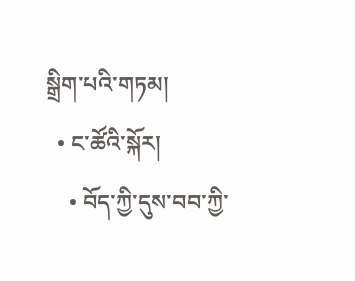སྒྲིག་པའི་གཏམ།
  • ང་ཚོའི་སྐོར།
    • བོད་ཀྱི་དུས་བབ་ཀྱི་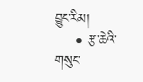བྱུང་རིམ།
    • རྩ་ཆེའི་གསུང་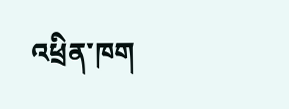འཕྲིན་ཁག